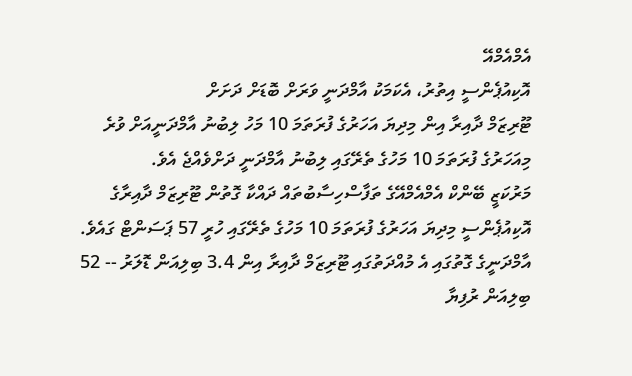އެމްއެމްއޭ
އޮކިއުޕެންސީ އިތުރު، އެކަމަކު އާމްދަނީ ވަރަށް ބޮޑަށް ދަށަށް
ޓޫރިޒަމް ދާއިރާ އިން މިދިޔަ އަހަރުގެ ފުރަތަމަ 10 މަހު ލިބުނު އާމްދަނީއަށް ވުރެ މިއަހަރުގެ ފުރަތަމަ 10 މަހުގެ ތެރޭގައި ލިބުނު އާމްދަނީ ދަށްވެއްޖެ އެވެ.
މަރުކަޒީ ބޭންކް އެމްއެމްއޭގެ ތަފާސްހިސާބުތައް ދައްކާ ގޮތުން ޓޫރިޒަމް ދާއިރާގެ އޮކިއުޕެންސީ މިދިޔަ އަހަރުގެ ފުރަތަމަ 10 މަހުގެ ތެރޭގައި ހުރީ 57 ޕަސަންޓް ގައެވެ. އާމްދަނީގެ ގޮތުގައި އެ މުއްދަތުގައި ޓޫރިޒަމް ދާއިރާ އިން 3.4 ބިލިއަން ޑޮލަރު -- 52 ބިލިއަން ރުފިޔާ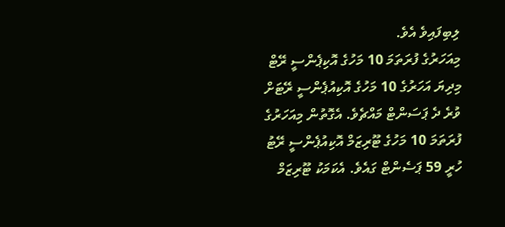ލިބިފައިވެ އެވެ.
މިއަހަރުގެ ފުރަތަމަ 10 މަހުގެ އޮކިޕެންސީ ރޭޓް މިދިޔަ އަހަރުގެ 10 މަހުގެ އޮކިއުޕެންސީ ރޭޓަށް ވުރެ ދެ ޕަސަންޓް މައްޗެވެ. އެގޮތުން މިއަހަރުގެ
ފުރަތަމަ 10 މަހުގެ ޓޫރިޒަމް އޮކިއުޕެންސީ ރޭޓު ހުރީ 59 ޕަސެންޓް ގައެވެ. އެކަމަކު ޓޫރިޒަމް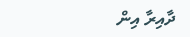ދާއިރާ އިން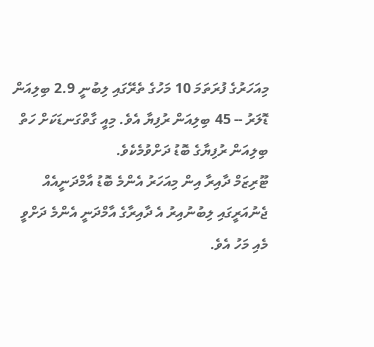މިއަހަރުގެ ފުރަތަމަ 10 މަހުގެ ތެރޭގައި ލިބުނީ 2.9 ބިލިއަން ޑޮލަރު -- 45 ބިލިއަން ރުފިޔާ އެވެ. މިއީ ގާތްގަނޑަކަށް ހަތް ބިލިއަން ރުފިޔާގެ ބޮޑު ދަށްވުމެކެވެ.
ޓޫރިޒަމް ދާއިރާ އިން މިއަހަރު އެންމެ ބޮޑު އާމްދަނީއެއް ޖެނުއަރީގައި ލިބުނުއިރު އެ ދާއިރާގެ އާމްދަނީ އެންމެ ދަށްވީ މެއި މަހު އެވެ.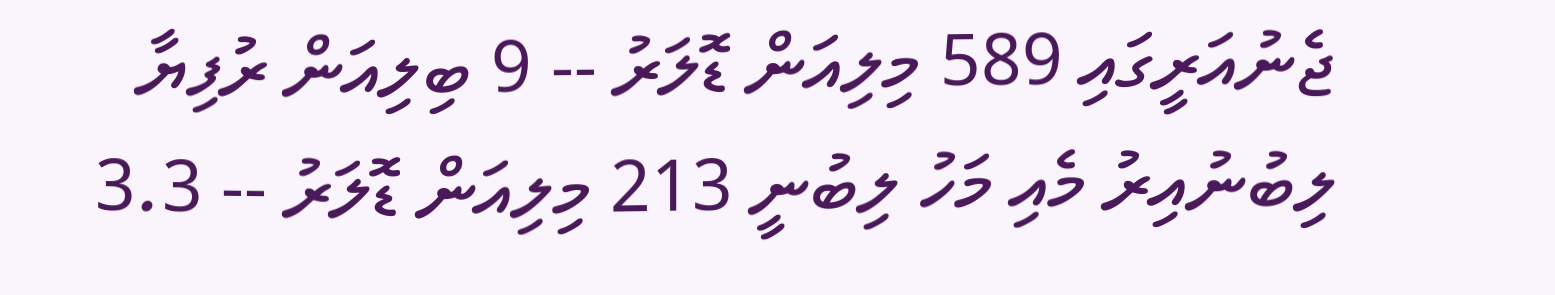ޖެނުއަރީގައި 589 މިލިއަން ޑޮލަރު -- 9 ބިލިއަން ރުފިޔާ ލިބުނުއިރު މެއި މަހު ލިބުނީ 213 މިލިއަން ޑޮލަރު -- 3.3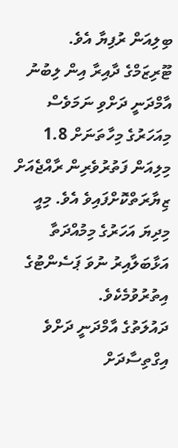ބިލިއަން ރުފިޔާ އެވެ.
ޓޫރިޒަމްގެ ދާއިރާ އިން ލިބުނު އާމްދަނީ ދަށްވި ނަމަވެސް މިއަހަރުގެ މިހާތަނަށް 1.8 މިލިއަން ފަތުރުވެރިން ރާއްޖެއަށް ޒިޔާރަތްކޮށްފައިވެ އެވެ. މިއީ މިދިޔަ އަހަރުގެ މިމުއްދަތާ އަޅާބަލާއިރު ނުވަ ޕަސެންޓުގެ އިތުރުވުމެކެވެ.
ދައުލަތުގެ އާމްދަނީ ދަށްވެ އިގްތިސާދަށް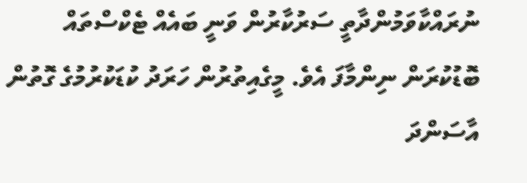ނުރައްކާވަމުންދާތީ ސަރުކާރުން ވަނީ ބައެއް ޓެކްސްތައް ބޮޑުކުރަން ނިންމާފަ އެވެ. މީގެއިތުރުން ހަރަދު ކުޑަކުރުމުގެ ގޮތުން އާސަންދަ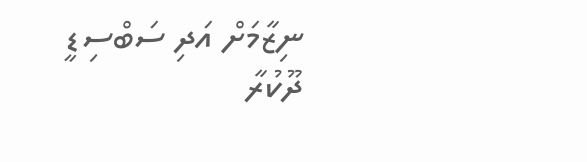ނިޒާމަށް އަދި ސަބްސިޑީ ދޫކުރާ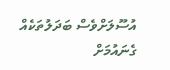އުސޫލަށްވެސް ބަދަލުތަކެއް ގެނައުމަށް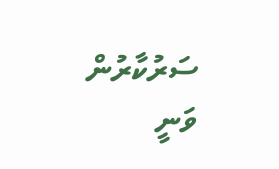ސަރުކާރުން ވަނީ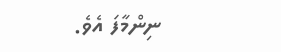ނިންމާފަ އެވެ.